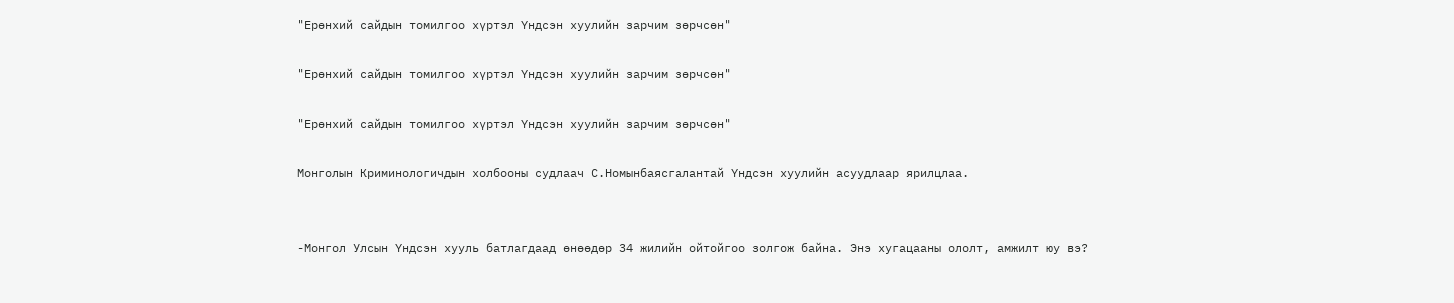"Ерөнхий сайдын томилгоо хүртэл Үндсэн хуулийн зарчим зөрчсөн"

"Ерөнхий сайдын томилгоо хүртэл Үндсэн хуулийн зарчим зөрчсөн"

"Ерөнхий сайдын томилгоо хүртэл Үндсэн хуулийн зарчим зөрчсөн"

Монголын Криминологичдын холбооны судлаач С.Номынбаясгалантай Үндсэн хуулийн асуудлаар ярилцлаа.


-Монгол Улсын Үндсэн хууль батлагдаад өнөөдөр 34 жилийн ойтойгоо золгож байна. Энэ хугацааны ололт, амжилт юу вэ?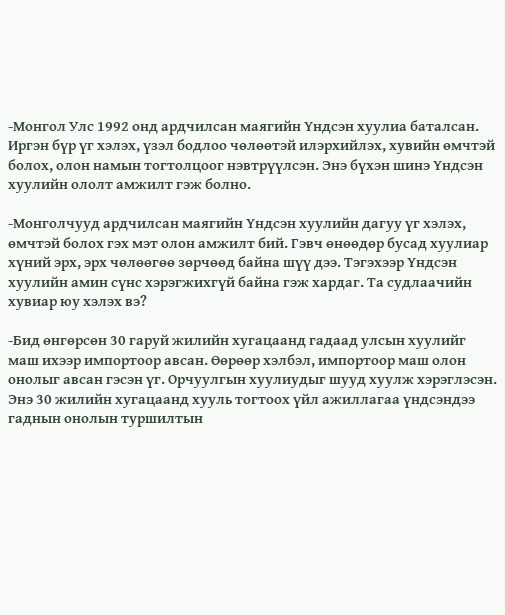-Монгол Улс 1992 онд ардчилсан маягийн Үндсэн хуулиа баталсан. Иргэн бүр үг хэлэх, үзэл бодлоо чөлөөтэй илэрхийлэх, хувийн өмчтэй болох, олон намын тогтолцоог нэвтрүүлсэн. Энэ бүхэн шинэ Үндсэн хуулийн ололт амжилт гэж болно.

-Монголчууд ардчилсан маягийн Үндсэн хуулийн дагуу үг хэлэх, өмчтэй болох гэх мэт олон амжилт бий. Гэвч өнөөдөр бусад хуулиар хүний эрх, эрх чөлөөгөө зөрчөөд байна шүү дээ. Тэгэхээр Үндсэн хуулийн амин сүнс хэрэгжихгүй байна гэж хардаг. Та судлаачийн хувиар юу хэлэх вэ?

-Бид өнгөрсөн 30 гаруй жилийн хугацаанд гадаад улсын хуулийг маш ихээр импортоор авсан. Өөрөөр хэлбэл, импортоор маш олон онолыг авсан гэсэн үг. Орчуулгын хуулиудыг шууд хуулж хэрэглэсэн. Энэ 30 жилийн хугацаанд хууль тогтоох үйл ажиллагаа үндсэндээ гаднын онолын туршилтын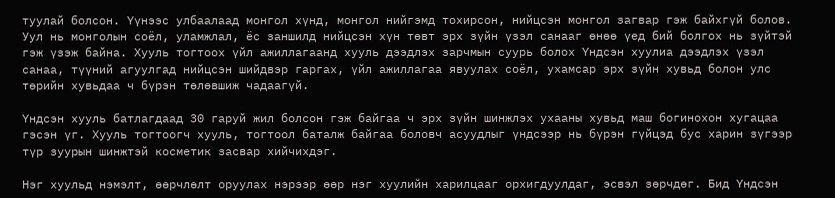туулай болсон. Үүнээс улбаалаад монгол хүнд, монгол нийгэмд тохирсон, нийцсэн монгол загвар гэж байхгүй болов. Уул нь монголын соёл, уламжлал, ёс заншилд нийцсэн хүн төвт эрх зүйн үзэл санааг өнөө үед бий болгох нь зүйтэй гэж үзэж байна. Хууль тогтоох үйл ажиллагаанд хууль дээдлэх зарчмын суурь болох Үндсэн хуулиа дээдлэх үзэл санаа, түүний агуулгад нийцсэн шийдвэр гаргах, үйл ажиллагаа явуулах соёл, ухамсар эрх зүйн хувьд болон улс төрийн хувьдаа ч бүрэн төлөвшиж чадаагүй.

Үндсэн хууль батлагдаад 30 гаруй жил болсон гэж байгаа ч эрх зүйн шинжлэх ухааны хувьд маш богинохон хугацаа гэсэн үг. Хууль тогтоогч хууль, тогтоол баталж байгаа боловч асуудлыг үндсээр нь бүрэн гүйцэд бус харин зүгээр түр зуурын шинжтэй косметик засвар хийчихдэг.

Нэг хуульд нэмэлт, өөрчлөлт оруулах нэрээр өөр нэг хуулийн харилцааг орхигдуулдаг, эсвэл зөрчдөг. Бид Үндсэн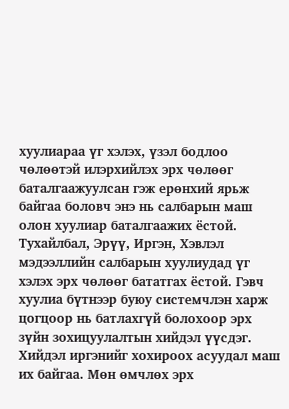хуулиараа үг хэлэх, үзэл бодлоо чөлөөтэй илэрхийлэх эрх чөлөөг баталгаажуулсан гэж ерөнхий ярьж байгаа боловч энэ нь салбарын маш олон хуулиар баталгаажих ёстой. Тухайлбал, Эрүү, Иргэн, Хэвлэл мэдээллийн салбарын хуулиудад үг хэлэх эрх чөлөөг бататгах ёстой. Гэвч хуулиа бүтнээр буюу системчлэн харж цогцоор нь батлахгүй болохоор эрх зүйн зохицуулалтын хийдэл үүсдэг. Хийдэл иргэнийг хохироох асуудал маш их байгаа. Мөн өмчлөх эрх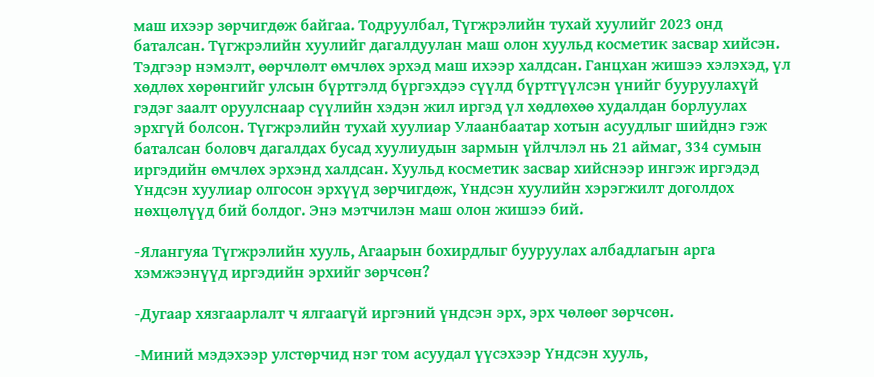маш ихээр зөрчигдөж байгаа. Тодруулбал, Түгжрэлийн тухай хуулийг 2023 онд баталсан. Түгжрэлийн хуулийг дагалдуулан маш олон хуульд косметик засвар хийсэн. Тэдгээр нэмэлт, өөрчлөлт өмчлөх эрхэд маш ихээр халдсан. Ганцхан жишээ хэлэхэд, үл хөдлөх хөрөнгийг улсын бүртгэлд бүргэхдээ сүүлд бүртгүүлсэн үнийг бууруулахүй гэдэг заалт оруулснаар сүүлийн хэдэн жил иргэд үл хөдлөхөө худалдан борлуулах эрхгүй болсон. Түгжрэлийн тухай хуулиар Улаанбаатар хотын асуудлыг шийднэ гэж баталсан боловч дагалдах бусад хуулиудын зармын үйлчлэл нь 21 аймаг, 334 сумын иргэдийн өмчлөх эрхэнд халдсан. Хуульд косметик засвар хийснээр ингэж иргэдэд Үндсэн хуулиар олгосон эрхүүд зөрчигдөж, Үндсэн хуулийн хэрэгжилт доголдох нөхцөлүүд бий болдог. Энэ мэтчилэн маш олон жишээ бий.

-Ялангуяа Түгжрэлийн хууль, Агаарын бохирдлыг бууруулах албадлагын арга хэмжээнүүд иргэдийн эрхийг зөрчсөн?

-Дугаар хязгаарлалт ч ялгаагүй иргэний үндсэн эрх, эрх чөлөөг зөрчсөн.

-Миний мэдэхээр улстөрчид нэг том асуудал үүсэхээр Үндсэн хууль,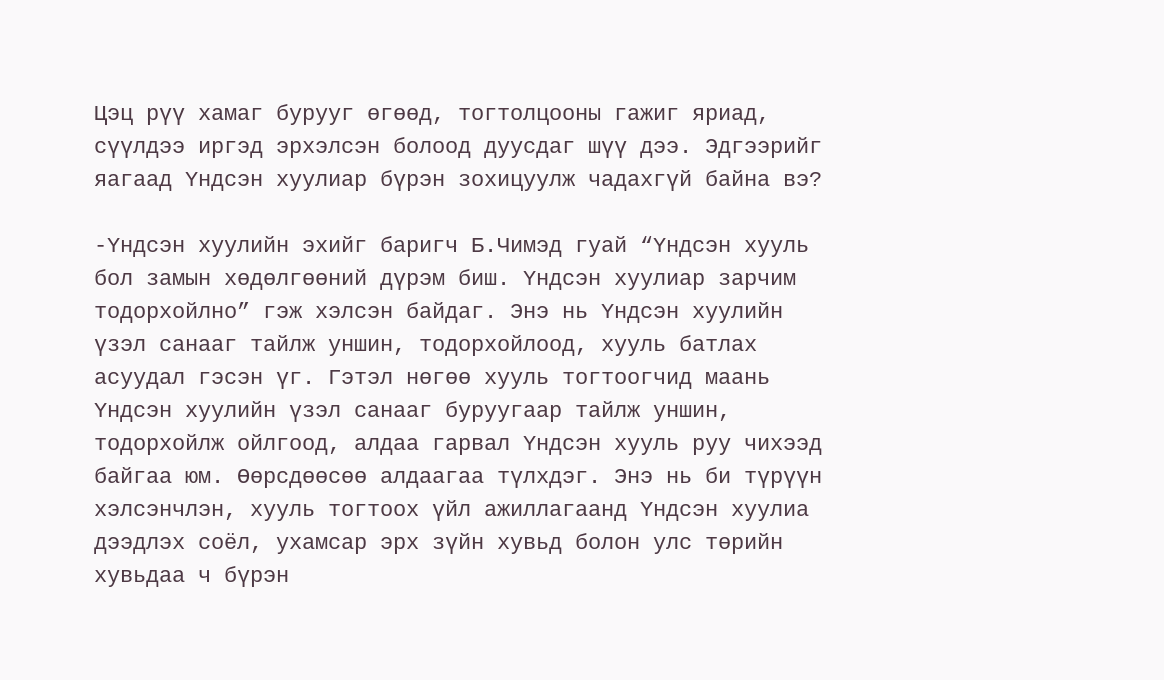Цэц рүү хамаг бурууг өгөөд, тогтолцооны гажиг яриад, сүүлдээ иргэд эрхэлсэн болоод дуусдаг шүү дээ. Эдгээрийг яагаад Үндсэн хуулиар бүрэн зохицуулж чадахгүй байна вэ?

-Үндсэн хуулийн эхийг баригч Б.Чимэд гуай “Үндсэн хууль бол замын хөдөлгөөний дүрэм биш. Үндсэн хуулиар зарчим тодорхойлно” гэж хэлсэн байдаг. Энэ нь Үндсэн хуулийн үзэл санааг тайлж уншин, тодорхойлоод, хууль батлах асуудал гэсэн үг. Гэтэл нөгөө хууль тогтоогчид маань Үндсэн хуулийн үзэл санааг буруугаар тайлж уншин, тодорхойлж ойлгоод, алдаа гарвал Үндсэн хууль руу чихээд байгаа юм. Өөрсдөөсөө алдаагаа түлхдэг. Энэ нь би түрүүн хэлсэнчлэн, хууль тогтоох үйл ажиллагаанд Үндсэн хуулиа дээдлэх соёл, ухамсар эрх зүйн хувьд болон улс төрийн хувьдаа ч бүрэн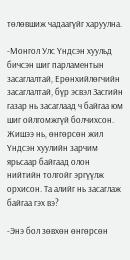төлөвшиж чадаагүйг харуулна.

-Монгол Улс Үндсэн хуульд бичсэн шиг парламентын засаглалтай, Ерөнхийлөгчийн засаглалтай, бүр эсвэл Засгийн газар нь засаглаад ч байгаа юм шиг ойлгомжгүй болчихсон. Жишээ нь, өнгөрсөн жил Үндсэн хуулийн зарчим ярьсаар байгаад олон нийтийн толгойг эргүүлж орхисон. Та алийг нь засаглаж байгаа гэх вэ?

-Энэ бол зөвхөн өнгөрсөн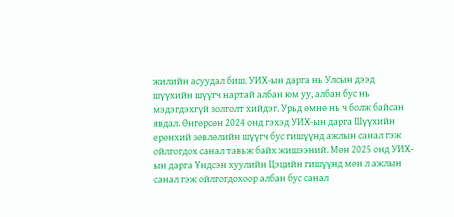жилийн асуудал биш. УИХ-ын дарга нь Улсын дээд шүүхийн шүүгч нартай албан юм уу, албан бус нь мэдэгдэхгүй золголт хийдэг. Урьд өмнө нь ч болж байсан явдал. Өнгөрсөн 2024 онд гэхэд УИХ-ын дарга Шүүхийн ерөнхий зөвлөлийн шүүгч бус гишүүнд ажлын санал гэж ойлгогдох санал тавьж байх жишээний. Мөн 2025 онд УИХ-ын дарга Үндсэн хуулийн Цэцийн гишүүнд мөн л ажлын санал гэж ойлгогдохоор албан бус санал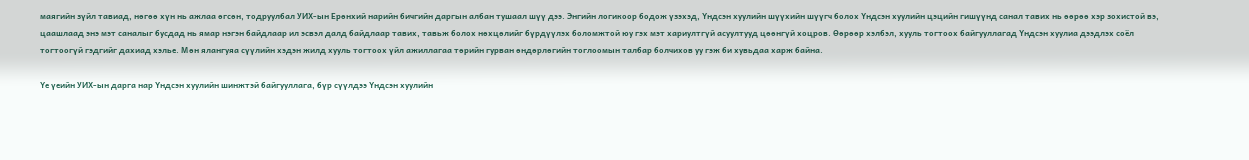маягийн зүйл тавиад, нөгөө хүн нь ажлаа өгсөн, тодруулбал УИХ-ын Ерөнхий нарийн бичгийн даргын албан тушаал шүү дээ. Энгийн логикоор бодож үзэхэд, Үндсэн хуулийн шүүхийн шүүгч болох Үндсэн хуулийн цэцийн гишүүнд санал тавих нь өөрөө хэр зохистой вэ, цаашлаад энэ мэт саналыг бусдад нь ямар нэгэн байдлаар ил эсвэл далд байдлаар тавих, тавьж болох нөхцөлийг бүрдүүлэх боломжтой юу гэх мэт хариултгүй асуултууд цөөнгүй хоцров. Өөрөөр хэлбэл, хууль тогтоох байгууллагад Үндсэн хуулиа дээдлэх соёл тогтоогүй гэдгийг дахиад хэлье. Мөн ялангуяа сүүлийн хэдэн жилд хууль тогтоох үйл ажиллагаа төрийн гурван өндөрлөгийн тоглоомын талбар болчихов уу гэж би хувьдаа харж байна.

Үе үеийн УИХ-ын дарга нар Үндсэн хуулийн шинжтэй байгууллага, бүр сүүлдээ Үндсэн хуулийн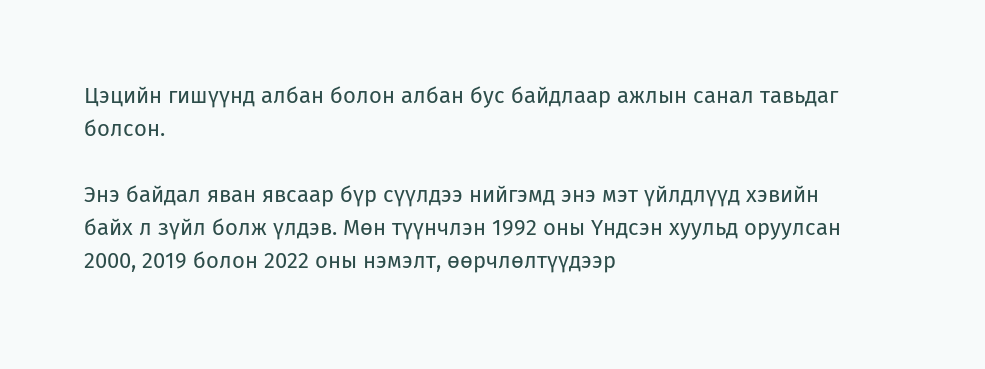Цэцийн гишүүнд албан болон албан бус байдлаар ажлын санал тавьдаг болсон.

Энэ байдал яван явсаар бүр сүүлдээ нийгэмд энэ мэт үйлдлүүд хэвийн байх л зүйл болж үлдэв. Мөн түүнчлэн 1992 оны Үндсэн хуульд оруулсан 2000, 2019 болон 2022 оны нэмэлт, өөрчлөлтүүдээр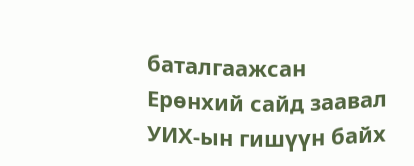баталгаажсан Ерөнхий сайд заавал УИХ-ын гишүүн байх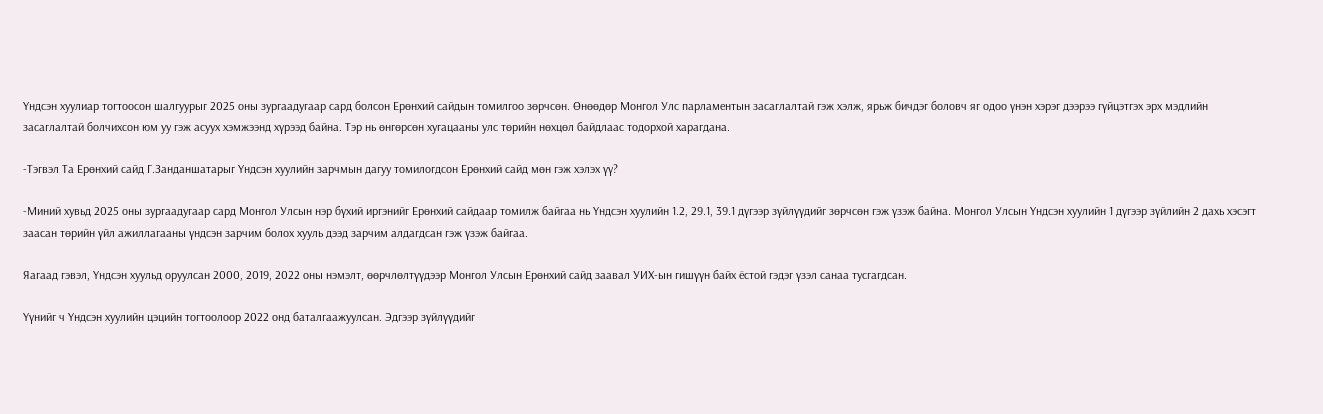Үндсэн хуулиар тогтоосон шалгуурыг 2025 оны зургаадугаар сард болсон Ерөнхий сайдын томилгоо зөрчсөн. Өнөөдөр Монгол Улс парламентын засаглалтай гэж хэлж, ярьж бичдэг боловч яг одоо үнэн хэрэг дээрээ гүйцэтгэх эрх мэдлийн засаглалтай болчихсон юм уу гэж асуух хэмжээнд хүрээд байна. Тэр нь өнгөрсөн хугацааны улс төрийн нөхцөл байдлаас тодорхой харагдана.

-Тэгвэл Та Ерөнхий сайд Г.Занданшатарыг Үндсэн хуулийн зарчмын дагуу томилогдсон Ерөнхий сайд мөн гэж хэлэх үү?

-Миний хувьд 2025 оны зургаадугаар сард Монгол Улсын нэр бүхий иргэнийг Ерөнхий сайдаар томилж байгаа нь Үндсэн хуулийн 1.2, 29.1, 39.1 дүгээр зүйлүүдийг зөрчсөн гэж үзэж байна. Монгол Улсын Үндсэн хуулийн 1 дүгээр зүйлийн 2 дахь хэсэгт заасан төрийн үйл ажиллагааны үндсэн зарчим болох хууль дээд зарчим алдагдсан гэж үзэж байгаа.

Яагаад гэвэл, Үндсэн хуульд оруулсан 2000, 2019, 2022 оны нэмэлт, өөрчлөлтүүдээр Монгол Улсын Ерөнхий сайд заавал УИХ-ын гишүүн байх ёстой гэдэг үзэл санаа тусгагдсан.

Үүнийг ч Үндсэн хуулийн цэцийн тогтоолоор 2022 онд баталгаажуулсан. Эдгээр зүйлүүдийг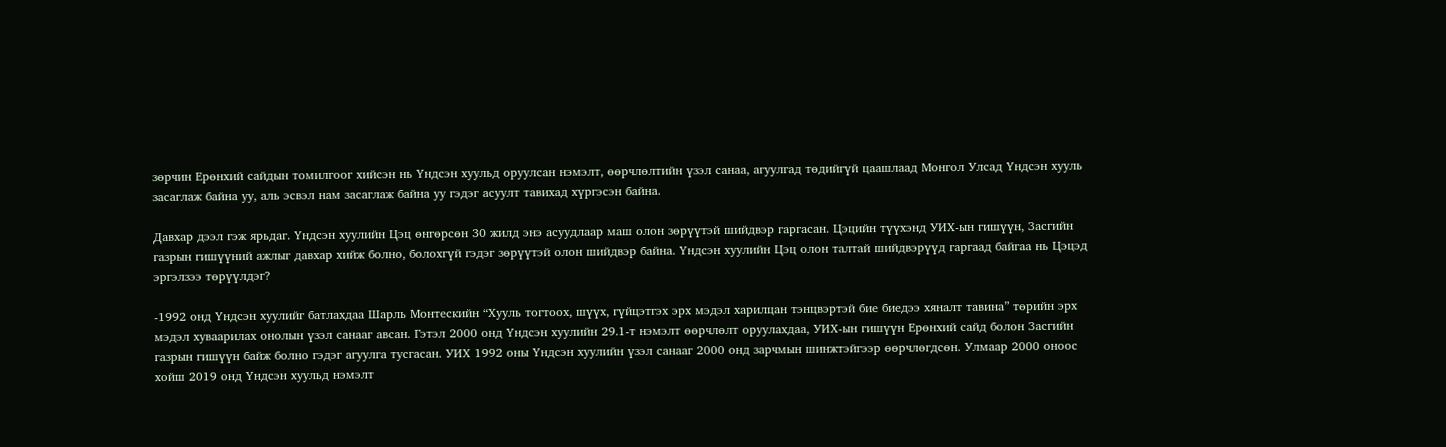зөрчин Ерөнхий сайдын томилгоог хийсэн нь Үндсэн хуульд оруулсан нэмэлт, өөрчлөлтийн үзэл санаа, агуулгад төдийгүй цаашлаад Монгол Улсад Үндсэн хууль засаглаж байна уу, аль эсвэл нам засаглаж байна уу гэдэг асуулт тавихад хүргэсэн байна.

Давхар дээл гэж ярьдаг. Үндсэн хуулийн Цэц өнгөрсөн 30 жилд энэ асуудлаар маш олон зөрүүтэй шийдвэр гаргасан. Цэцийн түүхэнд УИХ-ын гишүүн, Засгийн газрын гишүүний ажлыг давхар хийж болно, болохгүй гэдэг зөрүүтэй олон шийдвэр байна. Үндсэн хуулийн Цэц олон талтай шийдвэрүүд гаргаад байгаа нь Цэцэд эргэлзээ төрүүлдэг?

-1992 онд Үндсэн хуулийг батлахдаа Шарль Монтескийн “Хууль тогтоох, шүүх, гүйцэтгэх эрх мэдэл харилцан тэнцвэртэй бие биедээ хяналт тавина” төрийн эрх мэдэл хуваарилах онолын үзэл санааг авсан. Гэтэл 2000 онд Үндсэн хуулийн 29.1-т нэмэлт өөрчлөлт оруулахдаа, УИХ-ын гишүүн Ерөнхий сайд болон Засгийн газрын гишүүн байж болно гэдэг агуулга тусгасан. УИХ 1992 оны Үндсэн хуулийн үзэл санааг 2000 онд зарчмын шинжтэйгээр өөрчлөгдсөн. Улмаар 2000 оноос хойш 2019 онд Үндсэн хуульд нэмэлт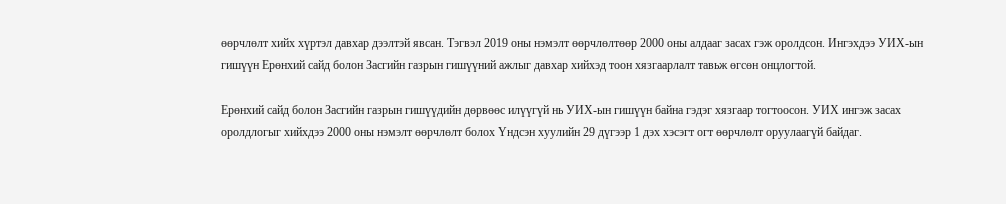өөрчлөлт хийх хүртэл давхар дээлтэй явсан. Тэгвэл 2019 оны нэмэлт өөрчлөлтөөр 2000 оны алдааг засах гэж оролдсон. Ингэхдээ УИХ-ын гишүүн Ерөнхий сайд болон Засгийн газрын гишүүний ажлыг давхар хийхэд тоон хязгаарлалт тавьж өгсөн онцлогтой.

Ерөнхий сайд болон Засгийн газрын гишүүдийн дөрвөөс илүүгүй нь УИХ-ын гишүүн байна гэдэг хязгаар тогтоосон. УИХ ингэж засах оролдлогыг хийхдээ 2000 оны нэмэлт өөрчлөлт болох Үндсэн хуулийн 29 дүгээр 1 дэх хэсэгт огт өөрчлөлт оруулаагүй байдаг.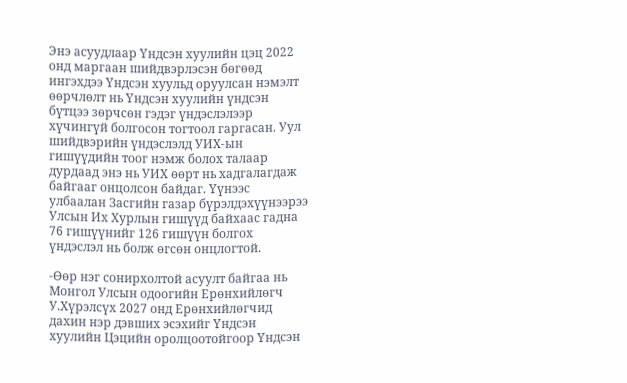Энэ асуудлаар Үндсэн хуулийн цэц 2022 онд маргаан шийдвэрлэсэн бөгөөд ингэхдээ Үндсэн хуульд оруулсан нэмэлт өөрчлөлт нь Үндсэн хуулийн үндсэн бүтцээ зөрчсөн гэдэг үндэслэлээр хүчингүй болгосон тогтоол гаргасан. Уул шийдвэрийн үндэслэлд УИХ-ын гишүүдийн тоог нэмж болох талаар дурдаад энэ нь УИХ өөрт нь хадгалагдаж байгааг онцолсон байдаг. Үүнээс улбаалан Засгийн газар бүрэлдэхүүнээрээ Улсын Их Хурлын гишүүд байхаас гадна 76 гишүүнийг 126 гишүүн болгох үндэслэл нь болж өгсөн онцлогтой.

-Өөр нэг сонирхолтой асуулт байгаа нь Монгол Улсын одоогийн Ерөнхийлөгч У.Хүрэлсүх 2027 онд Ерөнхийлөгчид дахин нэр дэвших эсэхийг Үндсэн хуулийн Цэцийн оролцоотойгоор Үндсэн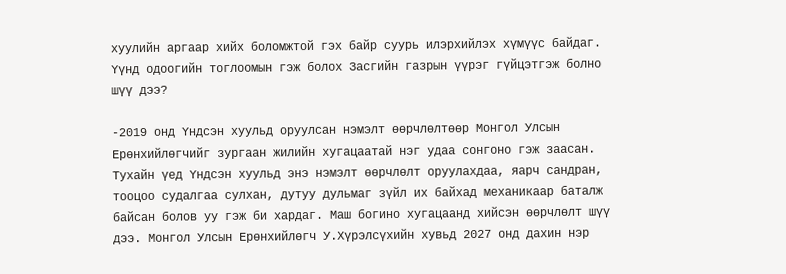хуулийн аргаар хийх боломжтой гэх байр суурь илэрхийлэх хүмүүс байдаг. Үүнд одоогийн тоглоомын гэж болох Засгийн газрын үүрэг гүйцэтгэж болно шүү дээ?

-2019 онд Үндсэн хуульд оруулсан нэмэлт өөрчлөлтөөр Монгол Улсын Ерөнхийлөгчийг зургаан жилийн хугацаатай нэг удаа сонгоно гэж заасан. Тухайн үед Үндсэн хуульд энэ нэмэлт өөрчлөлт оруулахдаа, яарч сандран, тооцоо судалгаа сулхан, дутуу дульмаг зүйл их байхад механикаар баталж байсан болов уу гэж би хардаг. Маш богино хугацаанд хийсэн өөрчлөлт шүү дээ. Монгол Улсын Ерөнхийлөгч У.Хүрэлсүхийн хувьд 2027 онд дахин нэр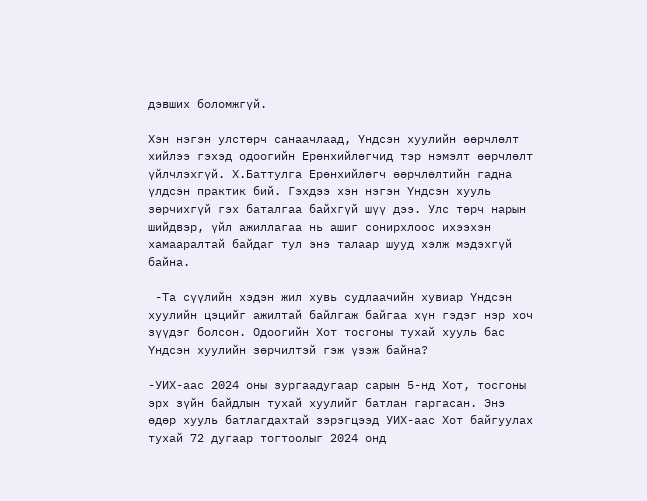дэвших боломжгүй.

Хэн нэгэн улстөрч санаачлаад, Үндсэн хуулийн өөрчлөлт хийлээ гэхэд одоогийн Ерөнхийлөгчид тэр нэмэлт өөрчлөлт үйлчлэхгүй. Х.Баттулга Ерөнхийлөгч өөрчлөлтийн гадна үлдсэн практик бий. Гэхдээ хэн нэгэн Үндсэн хууль зөрчихгүй гэх баталгаа байхгүй шүү дээ. Улс төрч нарын шийдвэр, үйл ажиллагаа нь ашиг сонирхлоос ихээхэн хамааралтай байдаг тул энэ талаар шууд хэлж мэдэхгүй байна.

 -Та сүүлийн хэдэн жил хувь судлаачийн хувиар Үндсэн хуулийн цэцийг ажилтай байлгаж байгаа хүн гэдэг нэр хоч зүүдэг болсон. Одоогийн Хот тосгоны тухай хууль бас Үндсэн хуулийн зөрчилтэй гэж үзэж байна?

-УИХ-аас 2024 оны зургаадугаар сарын 5-нд Хот, тосгоны эрх зүйн байдлын тухай хуулийг батлан гаргасан. Энэ өдөр хууль батлагдахтай зэрэгцээд УИХ-аас Хот байгуулах тухай 72 дугаар тогтоолыг 2024 онд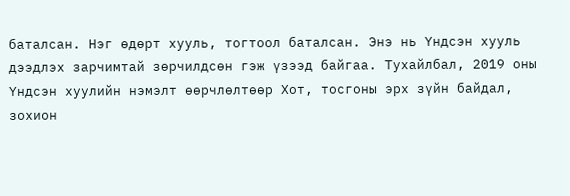баталсан. Нэг өдөрт хууль, тогтоол баталсан. Энэ нь Үндсэн хууль дээдлэх зарчимтай зөрчилдсөн гэж үзээд байгаа. Тухайлбал, 2019 оны Үндсэн хуулийн нэмэлт өөрчлөлтөөр Хот, тосгоны эрх зүйн байдал, зохион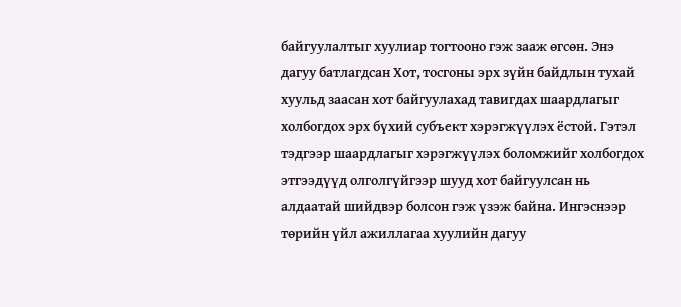байгуулалтыг хуулиар тогтооно гэж зааж өгсөн. Энэ дагуу батлагдсан Хот, тосгоны эрх зүйн байдлын тухай хуульд заасан хот байгуулахад тавигдах шаардлагыг холбогдох эрх бүхий субъект хэрэгжүүлэх ёстой. Гэтэл тэдгээр шаардлагыг хэрэгжүүлэх боломжийг холбогдох этгээдүүд олголгүйгээр шууд хот байгуулсан нь алдаатай шийдвэр болсон гэж үзэж байна. Ингэснээр төрийн үйл ажиллагаа хуулийн дагуу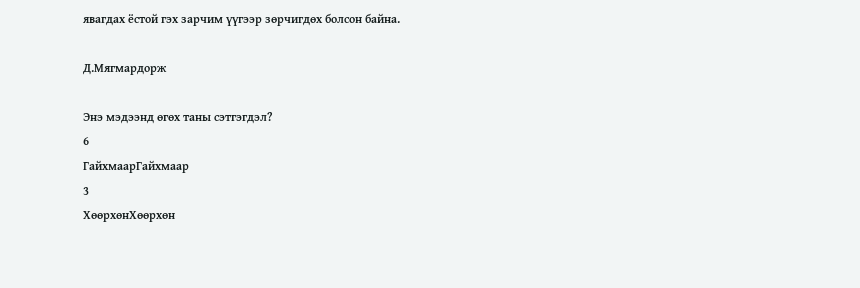явагдах ёстой гэх зарчим үүгээр зөрчигдөх болсон байна.

Д.Мягмардорж

Энэ мэдээнд өгөх таны сэтгэгдэл?
6
ГайхмаарГайхмаар
3
ХөөрхөнХөөрхөн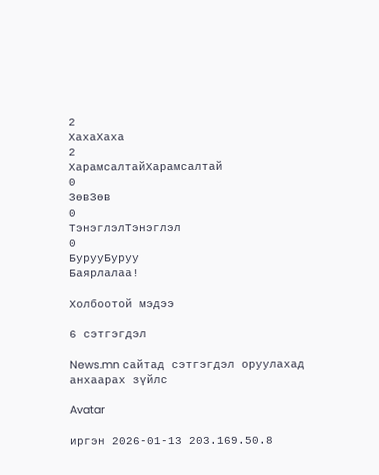2
ХахаХаха
2
ХарамсалтайХарамсалтай
0
ЗөвЗөв
0
ТэнэглэлТэнэглэл
0
БурууБуруу
Баярлалаа!

Холбоотой мэдээ

6 сэтгэгдэл

News.mn сайтад сэтгэгдэл оруулахад анхаарах зүйлс

Avatar

иргэн 2026-01-13 203.169.50.8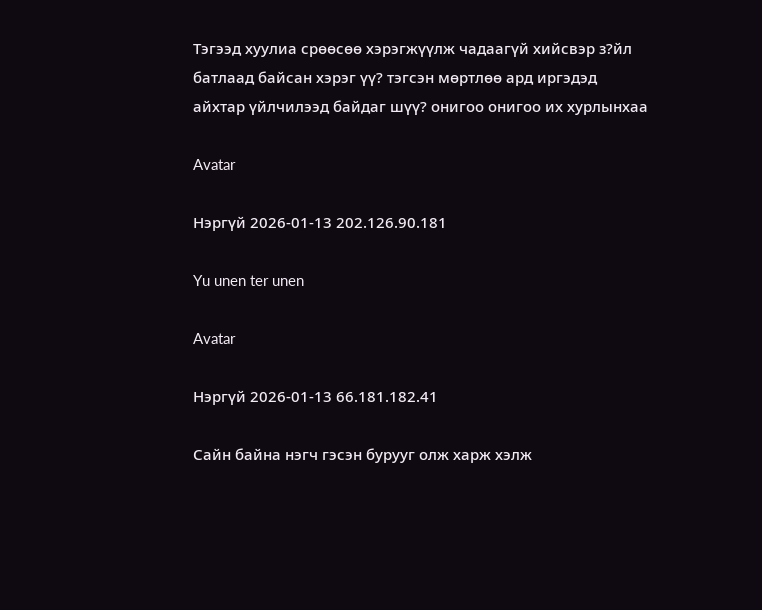Тэгээд хуулиа срөөсөө хэрэгжүүлж чадаагүй хийсвэр з?йл батлаад байсан хэрэг үү? тэгсэн мөртлөө ард иргэдэд айхтар үйлчилээд байдаг шүү? онигоо онигоо их хурлынхаа

Avatar

Нэргүй 2026-01-13 202.126.90.181

Yu unen ter unen

Avatar

Нэргүй 2026-01-13 66.181.182.41

Сайн байна нэгч гэсэн бурууг олж харж хэлж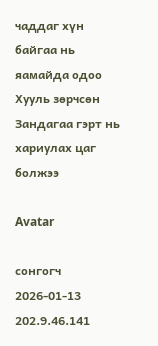чаддаг хүн байгаа нь яамайда одоо Хууль зөрчсөн Зандагаа гэрт нь хариулах цаг болжээ

Avatar

сонгогч 2026-01-13 202.9.46.141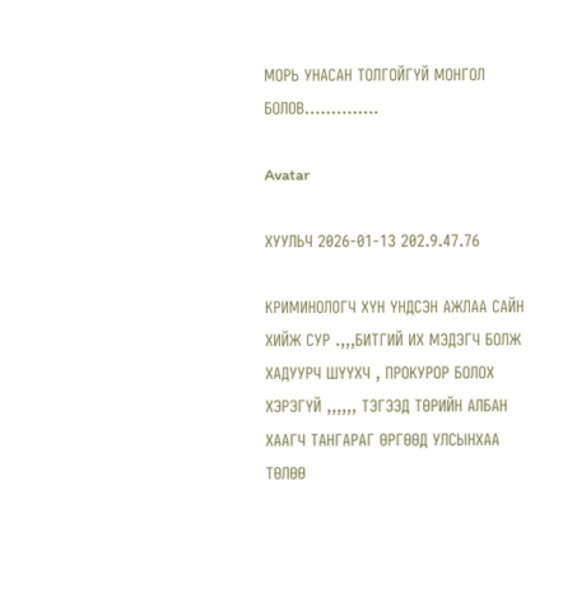МОРЬ УНАСАН ТОЛГОЙГҮЙ МОНГОЛ БОЛОВ…………..

Avatar

ХУУЛЬЧ 2026-01-13 202.9.47.76

КРИМИНОЛОГЧ ХҮН ҮНДСЭН АЖЛАА САЙН ХИЙЖ СУР .,,,БИТГИЙ ИХ МЭДЭГЧ БОЛЖ ХАДУУРЧ ШҮҮХЧ , ПРОКУРОР БОЛОХ ХЭРЭГҮЙ ,,,,,, ТЭГЭЭД ТӨРИЙН АЛБАН ХААГЧ ТАНГАРАГ ӨРГӨӨД УЛСЫНХАА ТӨЛӨӨ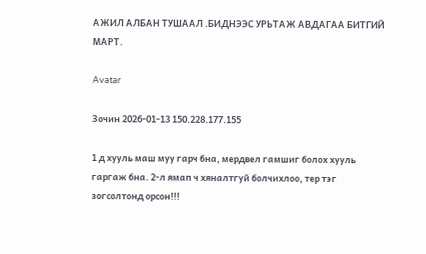АЖИЛ АЛБАН ТУШААЛ .БИДНЭЭС УРЬТАЖ АВДАГАА БИТГИЙ МАРТ.

Avatar

Зочин 2026-01-13 150.228.177.155

1 д хууль маш муу гарч бна, мердвел гамшиг болох хууль гаргаж бна. 2-л ямап ч хяналтгуй болчихлоо, тер тэг зогсолтонд орсон!!!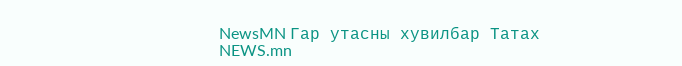NewsMN Гар утасны хувилбар Татах
NEWS.mn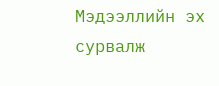Мэдээллийн эх сурвалж